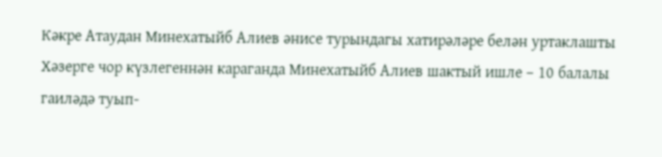Кәкре Атаудан Минехатыйб Алиев әнисе турындагы хатирәләре белән уртаклашты
Хәзерге чор күзлегеннән караганда Минехатыйб Алиев шактый ишле – 10 балалы гаиләдә туып-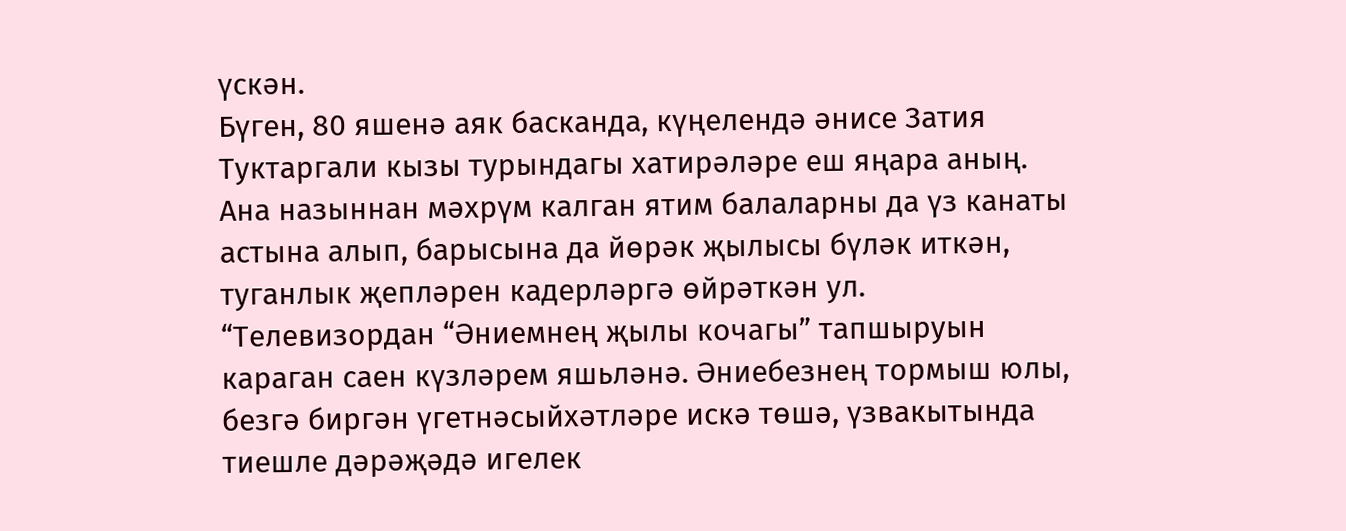үскән.
Бүген, 80 яшенә аяк басканда, күңелендә әнисе Затия Туктаргали кызы турындагы хатирәләре еш яңара аның. Ана назыннан мәхрүм калган ятим балаларны да үз канаты астына алып, барысына да йөрәк җылысы бүләк иткән, туганлык җепләрен кадерләргә өйрәткән ул.
“Телевизордан “Әниемнең җылы кочагы” тапшыруын караган саен күзләрем яшьләнә. Әниебезнең тормыш юлы, безгә биргән үгетнәсыйхәтләре искә төшә, үзвакытында тиешле дәрәҗәдә игелек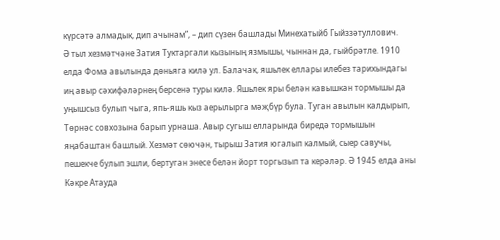күрсәтә алмадык, дип ачынам”, – дип сүзен башлады Минехатыйб Гыйззәтуллович.
Ә тыл хезмәтчәне Затия Туктаргали кызының язмышы, чыннан да, гыйбрәтле. 1910 елда Фома авылында дөньяга килә ул. Балачак, яшьлек еллары илебез тарихындагы иң авыр сәхифәләрнең берсенә туры килә. Яшьлек яры белән кавышкан тормышы да уңышсыз булып чыга, япь-яшь кыз аерылырга мәҗбүр була. Туган авылын калдырып, Төрнәс совхозына барып урнаша. Авыр сугыш елларында биредә тормышын яңабаштан башлый. Хезмәт сөючән, тырыш Затия югалып калмый, сыер савучы, пешекче булып эшли, бертуган энесе белән йорт торгызып та керәләр. Ә 1945 елда аны Кәкре Атауда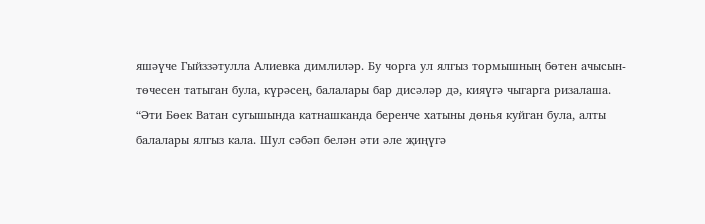яшәүче Гыйззәтулла Алиевка димлиләр. Бу чорга ул ялгыз тормышның бөтен ачысын-төчесен татыган була, күрәсең, балалары бар дисәләр дә, кияүгә чыгарга ризалаша.
“Әти Бөек Ватан сугышында катнашканда беренче хатыны дөнья куйган була, алты балалары ялгыз кала. Шул сәбәп белән әти әле җиңүгә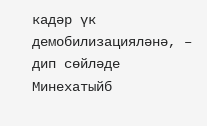кадәр үк демобилизацияләнә, – дип сөйләде Минехатыйб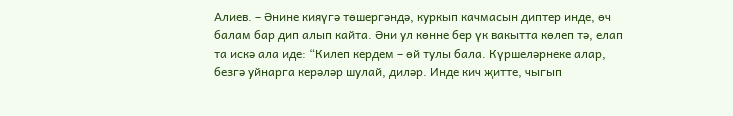Алиев. – Әнине кияүгә төшергәндә, куркып качмасын диптер инде, өч балам бар дип алып кайта. Әни ул көнне бер үк вакытта көлеп тә, елап та искә ала иде: “Килеп кердем – өй тулы бала. Күршеләрнеке алар, безгә уйнарга керәләр шулай, диләр. Инде кич җитте, чыгып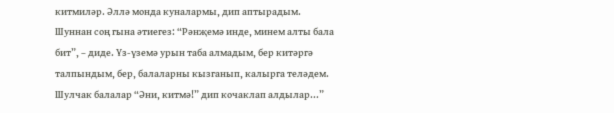китмиләр. Әллә монда куналармы, дип аптырадым. Шуннан соң гына әтиегез: “Рәнҗемә инде, минем алты бала бит”, – диде. Үз-үземә урын таба алмадым, бер китәргә талпындым, бер, балаларны кызганып, калырга теләдем. Шулчак балалар “Әни, китмә!” дип кочаклап алдылар...”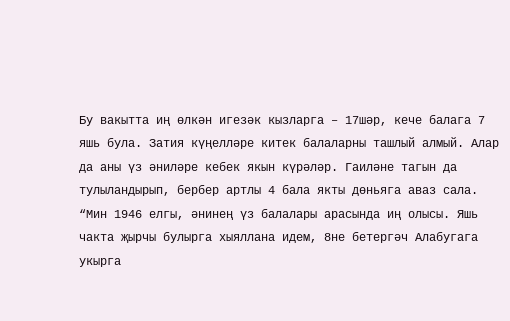Бу вакытта иң өлкән игезәк кызларга – 17шәр, кече балага 7 яшь була. Затия күңелләре китек балаларны ташлый алмый. Алар да аны үз әниләре кебек якын күрәләр. Гаиләне тагын да тулыландырып, бербер артлы 4 бала якты дөньяга аваз сала.
“Мин 1946 елгы, әнинең үз балалары арасында иң олысы. Яшь чакта җырчы булырга хыяллана идем, 8не бетергәч Алабугага укырга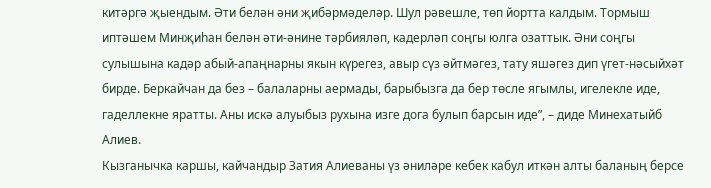китәргә җыендым. Әти белән әни җибәрмәделәр. Шул рәвешле, төп йортта калдым. Тормыш иптәшем Минҗиһан белән әти-әнине тәрбияләп, кадерләп соңгы юлга озаттык. Әни соңгы сулышына кадәр абый-апаңнарны якын күрегез, авыр сүз әйтмәгез, тату яшәгез дип үгет-нәсыйхәт бирде. Беркайчан да без – балаларны аермады, барыбызга да бер төсле ягымлы, игелекле иде, гаделлекне яратты. Аны искә алуыбыз рухына изге дога булып барсын иде”, – диде Минехатыйб Алиев.
Кызганычка каршы, кайчандыр Затия Алиеваны үз әниләре кебек кабул иткән алты баланың берсе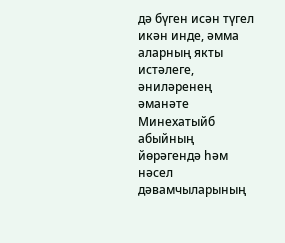дә бүген исән түгел икән инде, әмма аларның якты истәлеге, әниләренең әманәте Минехатыйб абыйның йөрәгендә һәм нәсел дәвамчыларының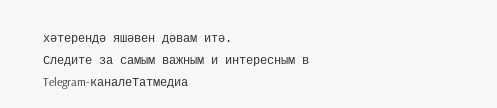хәтерендә яшәвен дәвам итә.
Следите за самым важным и интересным в Telegram-каналеТатмедиа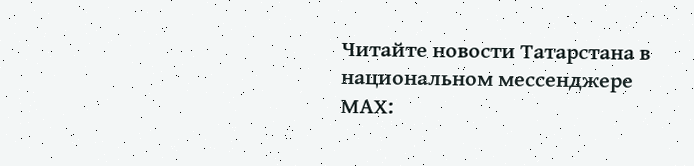Читайте новости Татарстана в национальном мессенджере MАХ: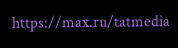https://max.ru/tatmedia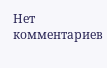Нет комментариев